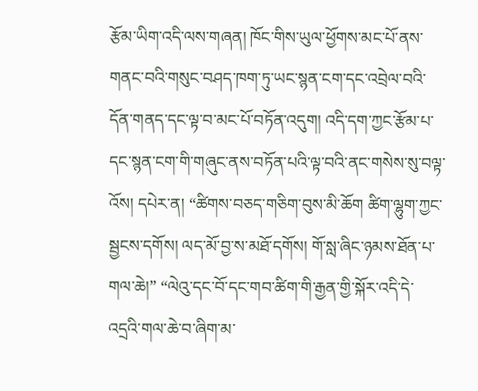རྩོམ་ཡིག་འདི་ལས་གཞན། ཁོང་གིས་ཡུལ་ཕྱོགས་མང་པོ་ནས་གནང་བའི་གསུང་བཤད་ཁག་ཏུ་ཡང་སྙན་ངག་དང་འབྲེལ་བའི་དོན་གནད་དང་ལྟ་བ་མང་པོ་བཏོན་འདུག། འདི་དག་ཀྱང་རྩོམ་པ་དང་སྙན་ངག་གི་གཞུང་ནས་བཏོན་པའི་ལྟ་བའི་ནང་གསེས་སུ་བལྟ་འོས། དཔེར་ན། “ཚིགས་བཅད་གཅིག་བུས་མི་ཆོག ཚིག་ལྷུག་ཀྱང་སྦྱངས་དགོས། ལད་མོ་བྱ་ས་མཐོ་དགོས། གོ་སླ་ཞིང་ཉམས་ཐོན་པ་གལ་ཆེ།” “ལེའུ་དང་བོ་དང་གབ་ཚིག་གི་རྒྱན་གྱི་སྐོར་འདི་དེ་འདྲའི་གལ་ཆེ་བ་ཞིག་མ་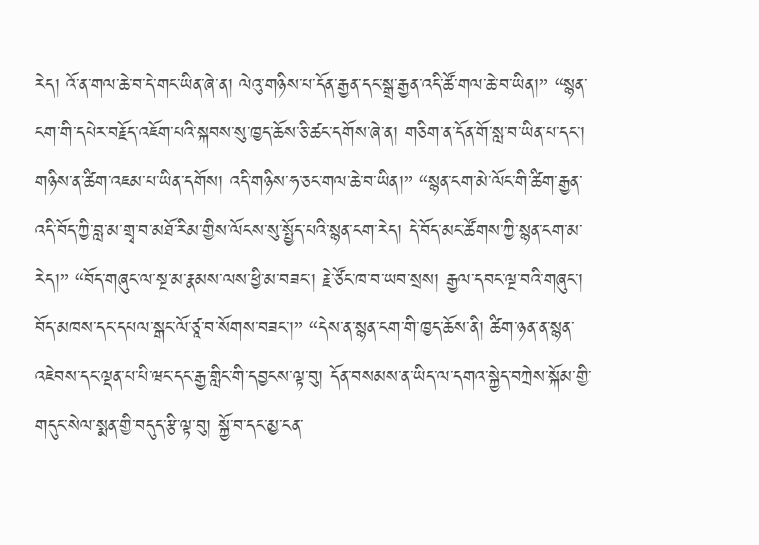རེད། འོ་ན་གལ་ཆེ་བ་དེ་གང་ཡིན་ཞེ་ན། ལེའུ་གཉིས་པ་དོན་རྒྱན་དང་སྒྲ་རྒྱན་འདི་ཚོ་གལ་ཆེ་བ་ཡིན།” “སྙན་ངག་གི་དཔེར་བརྗོད་འཇོག་པའི་སྐབས་སུ་ཁྱད་ཆོས་ཅི་ཚང་དགོས་ཞེ་ན། གཅིག་ན་དོན་གོ་སླ་བ་ཡིན་པ་དང་། གཉིས་ན་ཚིག་འཇམ་པ་ཡིན་དགོས། འདི་གཉིས་ཧ་ཅང་གལ་ཆེ་བ་ཡིན།” “སྙན་ངག་མེ་ལོང་གི་ཚིག་རྒྱན་འདི་བོད་ཀྱི་བླ་མ་གྲྭ་བ་མཐོ་རིམ་གྱིས་ལོངས་སུ་སྤྱོད་པའི་སྙན་ངག་རེད། དེ་བོད་མང་ཚོགས་ཀྱི་སྙན་ངག་མ་རེད།” “བོད་གཞུང་ལ་སྔ་མ་རྣམས་ལས་ཕྱི་མ་བཟང་། རྗེ་ཙོང་ཁ་བ་ཡབ་སྲས། རྒྱལ་དབང་ལྔ་བའི་གཞུང་། བོད་མཁས་དང་དཔལ་སྒང་ལོ་ཙཱ་བ་སོགས་བཟང་།” “དེས་ན་སྙན་ངག་གི་ཁྱད་ཆོས་ནི། ཚིག་ཉན་ན་སྙན་འཇེབས་དང་ལྡན་པ་པི་ཝང་དང་རྒྱ་གླིང་གི་དབྱངས་ལྟ་བུ། དོན་བསམས་ན་ཡིད་ལ་དགའ་སྐྱེད་བཀྲེས་སྐོམ་གྱི་གདུང་སེལ་སྨན་གྱི་བདུད་རྩི་ལྟ་བུ། སྐྱོ་བ་དང་མྱ་ངན་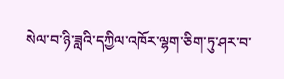སེལ་བ་ཉི་ཟླའི་དཀྱིལ་འཁོར་ལྷག་ཅིག་ཏུ་ཤར་བ་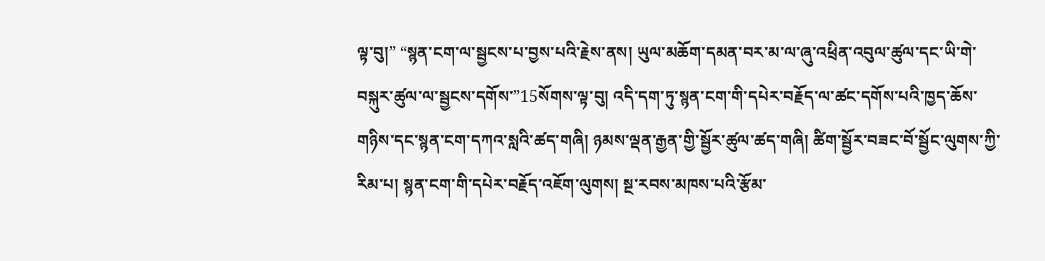ལྟ་བུ།” “སྙན་ངག་ལ་སྦྱངས་པ་བྱས་པའི་རྗེས་ནས། ཡུལ་མཆོག་དམན་བར་མ་ལ་ཞུ་འཕྲིན་འབུལ་ཚུལ་དང་ཡི་གེ་བསྐུར་ཚུལ་ལ་སྦྱངས་དགོས་”15སོགས་ལྟ་བུ། འདི་དག་ཏུ་སྙན་ངག་གི་དཔེར་བརྗོད་ལ་ཚང་དགོས་པའི་ཁྱད་ཆོས་གཉིས་དང་སྙན་ངག་དཀའ་སླའི་ཚད་གཞི། ཉམས་ལྡན་རྒྱན་གྱི་སྦྱོར་ཚུལ་ཚད་གཞི། ཚིག་སྦྱོར་བཟང་བོ་སྦྱོང་ལུགས་ཀྱི་རིམ་པ། སྙན་ངག་གི་དཔེར་བརྗོད་འཇོག་ལུགས། སྔ་རབས་མཁས་པའི་རྩོམ་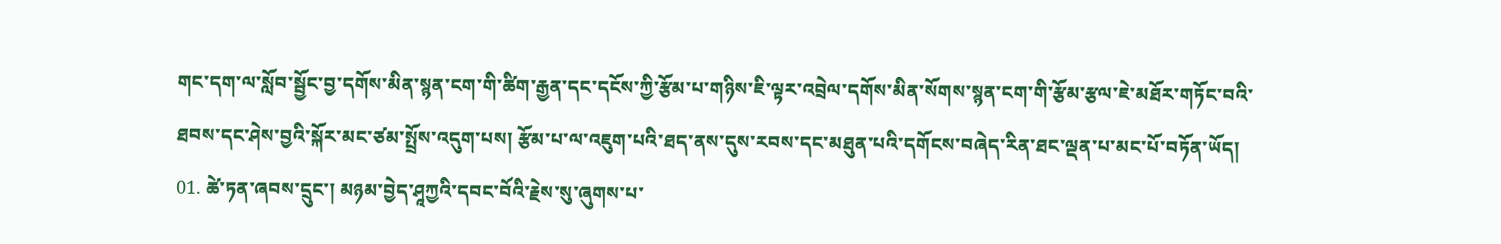གང་དག་ལ་སློབ་སྦྱོང་བྱ་དགོས་མིན་སྙན་ངག་གི་ཚིག་རྒྱན་དང་དངོས་ཀྱི་རྩོམ་པ་གཉིས་ཇི་ལྟར་འབྲེལ་དགོས་མིན་སོགས་སྙན་ངག་གི་རྩོམ་རྩལ་ཇེ་མཐོར་གཏོང་བའི་ཐབས་དང་ཤེས་བྱའི་སྐོར་མང་ཙམ་སྤྲོས་འདུག་པས། རྩོམ་པ་ལ་འཇུག་པའི་ཐད་ནས་དུས་རབས་དང་མཐུན་པའི་དགོངས་བཞེད་རིན་ཐང་ལྡན་པ་མང་པོ་བཏོན་ཡོད།
01. ཚེ་ཏན་ཞབས་དྲུང་། མཉམ་བྱེད་ཤཱཀྱའི་དབང་བོའི་རྗེས་སུ་ཞུགས་པ་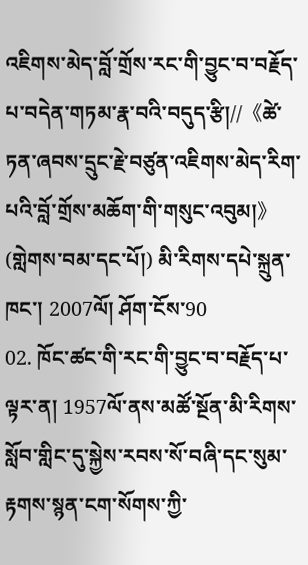འཇིགས་མེད་བློ་གྲོས་རང་གི་བྱུང་བ་བརྗོད་པ་བདེན་གཏམ་རྣ་བའི་བདུད་རྩི།//《ཚེ་ཏན་ཞབས་དྲུང་རྗེ་བཙུན་འཇིགས་མེད་རིག་པའི་བློ་གྲོས་མཆོག་གི་གསུང་འབུམ།》(གླེགས་བམ་དང་པོ།) མི་རིགས་དཔེ་སྐྲུན་ཁང་། 2007ལོ། ཤོག་ངོས་90
02. ཁོང་ཚང་གི་རང་གི་བྱུང་བ་བརྗོད་པ་ལྟར་ན། 1957ལོ་ནས་མཚོ་སྔོན་མི་རིགས་སློབ་གླིང་དུ་སྐྱེས་རབས་སོ་བཞི་དང་སུམ་རྟགས་སྙན་ངག་སོགས་ཀྱི་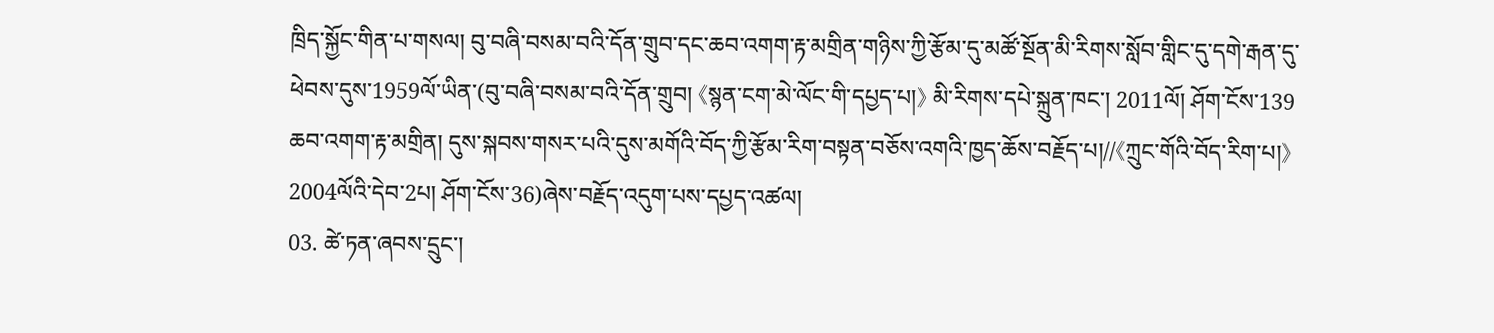ཁྲིད་སྐྱོང་གིན་པ་གསལ། བུ་བཞི་བསམ་བའི་དོན་གྲུབ་དང་ཆབ་འགག་རྟ་མགྲིན་གཉིས་ཀྱི་རྩོམ་དུ་མཚོ་སྔོན་མི་རིགས་སློབ་གླིང་དུ་དགེ་རྒན་དུ་ཕེབས་དུས་1959ལོ་ཡིན་(བུ་བཞི་བསམ་བའི་དོན་གྲུབ། 《སྙན་ངག་མེ་ལོང་གི་དཔྱད་པ།》 མི་རིགས་དཔེ་སྐྲུན་ཁང་། 2011ལོ། ཤོག་ངོས་139  ཆབ་འགག་རྟ་མགྲིན། དུས་སྐབས་གསར་པའི་དུས་མགོའི་བོད་ཀྱི་རྩོམ་རིག་བསྟན་བཅོས་འགའི་ཁྱད་ཆོས་བརྗོད་པ།//《ཀྲུང་གོའི་བོད་རིག་པ།》 2004ལོའི་དེབ་2པ། ཤོག་ངོས་36)ཞེས་བརྗོད་འདུག་པས་དཔྱད་འཚལ།
03. ཚེ་ཏན་ཞབས་དྲུང་།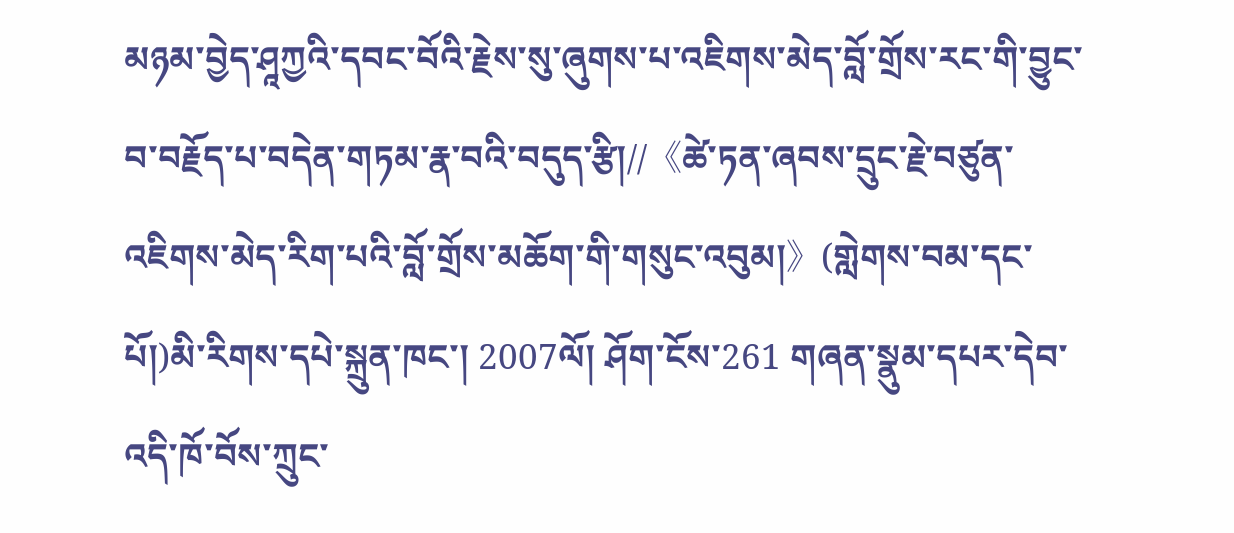མཉམ་བྱེད་ཤཱཀྱའི་དབང་བོའི་རྗེས་སུ་ཞུགས་པ་འཇིགས་མེད་བློ་གྲོས་རང་གི་བྱུང་བ་བརྗོད་པ་བདེན་གཏམ་རྣ་བའི་བདུད་རྩི།//《ཚེ་ཏན་ཞབས་དྲུང་རྗེ་བཙུན་འཇིགས་མེད་རིག་པའི་བློ་གྲོས་མཆོག་གི་གསུང་འབུམ།》(གླེགས་བམ་དང་པོ།)མི་རིགས་དཔེ་སྐྲུན་ཁང་། 2007ལོ། ཤོག་ངོས་261 གཞན་སྣུམ་དཔར་དེབ་འདི་ཁོ་བོས་ཀྲུང་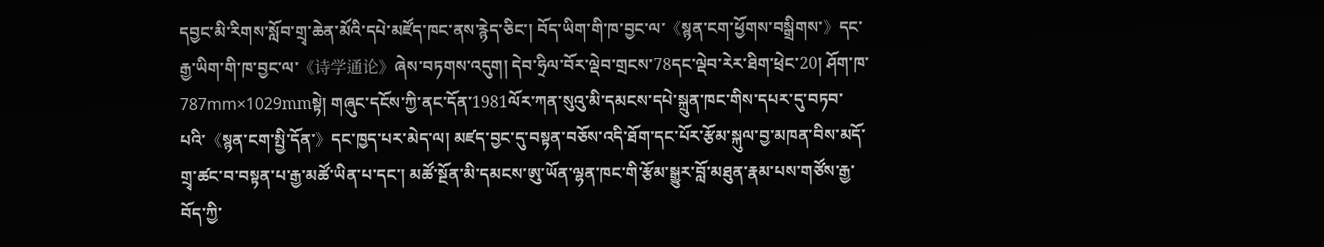དབྱང་མི་རིགས་སློབ་གྲྭ་ཆེན་མོའི་དཔེ་མཛོད་ཁང་ནས་རྙེད་ཅིང་། བོད་ཡིག་གི་ཁ་བྱང་ལ་《སྙན་ངག་ཕྱོགས་བསྒྲིགས་》དང་རྒྱ་ཡིག་གི་ཁ་བྱང་ལ་《诗学通论》ཞེས་བཏགས་འདུག། དེབ་ཧྲིལ་བོར་ལྡེབ་གྲངས་78དང་ལྡེབ་རེར་ཐིག་ཕྲེང་20། ཤོག་ཁ་787mm×1029mmསྟེ། གཞུང་དངོས་ཀྱི་ནང་དོན་1981ལོར་ཀན་སུའུ་མི་དམངས་དཔེ་སྐྲུན་ཁང་གིས་དཔར་དུ་བཏབ་པའི་《སྙན་ངག་སྤྱི་དོན་》དང་ཁྱད་པར་མེད་ལ། མཛད་བྱང་དུ་བསྟན་བཅོས་འདི་ཐོག་དང་པོར་རྩོམ་སྐུལ་བྱ་མཁན་བིས་མདོ་གྲྭ་ཚང་བ་བསྟན་པ་རྒྱ་མཚོ་ཡིན་པ་དང་། མཚོ་སྔོན་མི་དམངས་ཨུ་ཡོན་ལྷན་ཁང་གི་རྩོམ་སྒྱུར་བློ་མཐུན་རྣམ་པས་གཙོས་རྒྱ་བོད་ཀྱི་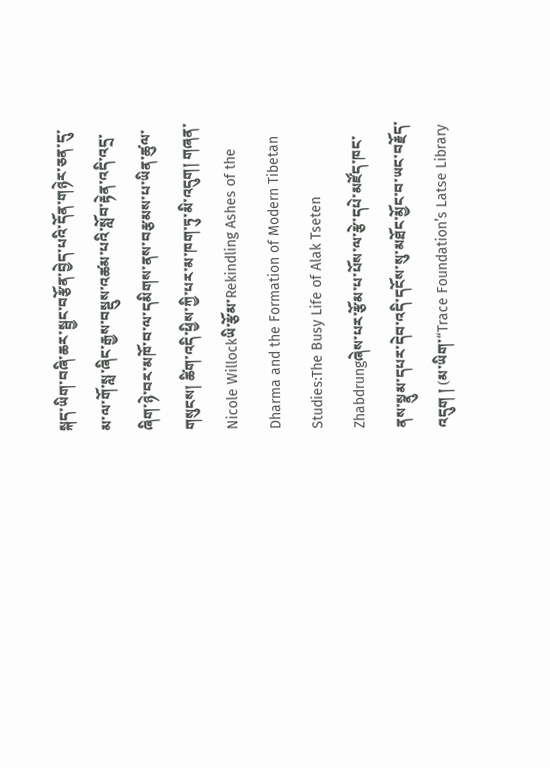སྐད་ཡིག་བཞི་ཆར་སྦྱང་བརྩོན་བྱེད་པའི་དོན་གཉེར་ཅན་དུ་མ་ལ་གོ་སླ་ཞིང་རྒྱས་བསྡུས་འཚམ་པའི་སློབ་རྟེན་འདི་འདྲ་ཞིག་ཉེ་བར་མཁོ་བ་ལ་དམིགས་ནས་བརྩམས་པ་ཡིན་ཚུལ་གསུངས། ཚིག་འདི་ཕྱིས་ཀྱི་པར་མ་ཁག་ཏུ་མི་འདུག། གཞན་Nicole Willockཡི་རྩོམ་Rekindling Ashes of the Dharma and the Formation of Modern Tibetan Studies:The Busy Life of Alak Tseten Zhabdrungཞེས་པར་རྩོམ་པ་པོས་ལ་རྩེ་དཔེ་མཛོད་ཁང་ནས་སྣུམ་དཔར་དེབ་འདི་དངོས་སུ་མཐོང་མྱོང་བ་ཡང་བརྗོད་འདུག ། (མ་ཡིག་“Trace Foundation’s Latse Library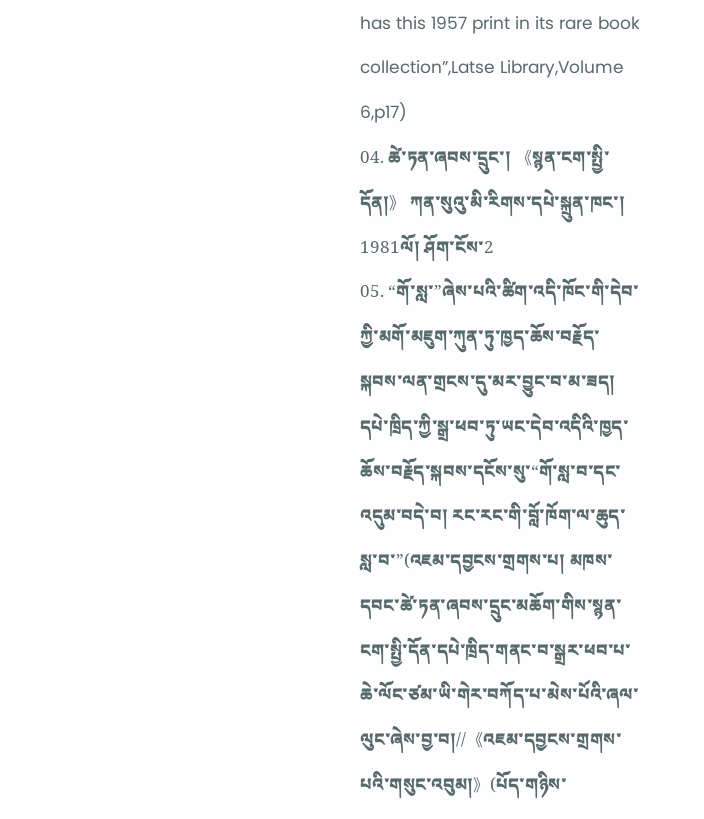has this 1957 print in its rare book collection”,Latse Library,Volume 6,p17)
04. ཚེ་ཏན་ཞབས་དྲུང་། 《སྙན་ངག་སྤྱི་དོན།》 ཀན་སུའུ་མི་རིགས་དཔེ་སྐྲུན་ཁང་། 1981ལོ། ཤོག་ངོས་2
05. “གོ་སླ་”ཞེས་པའི་ཚིག་འདི་ཁོང་གི་དེབ་ཀྱི་མགོ་མཇུག་ཀུན་ཏུ་ཁྱད་ཆོས་བརྗོད་སྐབས་ལན་གྲངས་དུ་མར་བྱུང་བ་མ་ཟད། དཔེ་ཁྲིད་ཀྱི་སྒྲ་ཕབ་ཏུ་ཡང་དེབ་འདིའི་ཁྱད་ཆོས་བརྗོད་སྐབས་དངོས་སུ་“གོ་སླ་བ་དང་འདུམ་བདེ་བ། རང་རང་གི་བློ་ཁོག་ལ་ཆུད་སླ་བ་”(འཇམ་དབྱངས་གྲགས་པ། མཁས་དབང་ཚེ་ཏན་ཞབས་དྲུང་མཆོག་གིས་སྙན་ངག་སྤྱི་དོན་དཔེ་ཁྲིད་གནང་བ་སྒྲར་ཕབ་པ་ཆེ་ལོང་ཙམ་ཡི་གེར་བཀོད་པ་མེས་པོའི་ཞལ་ལུང་ཞེས་བྱ་བ།//《འཇམ་དབྱངས་གྲགས་པའི་གསུང་འབུམ།》(པོད་གཉིས་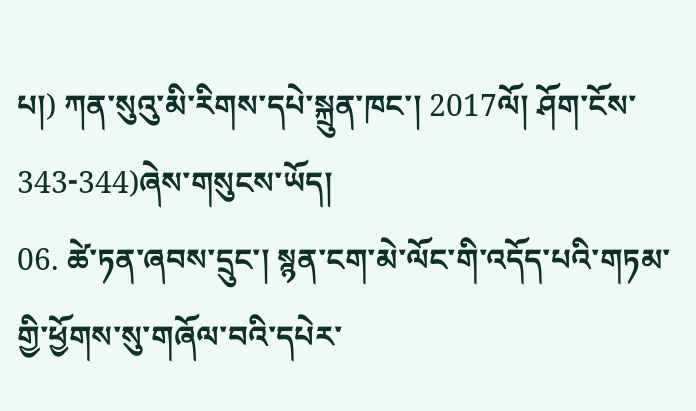པ།) ཀན་སུའུ་མི་རིགས་དཔེ་སྐྲུན་ཁང་། 2017ལོ། ཤོག་ངོས་343-344)ཞེས་གསུངས་ཡོད།
06. ཚེ་ཏན་ཞབས་དྲུང་། སྙན་ངག་མེ་ལོང་གི་འདོད་པའི་གཏམ་གྱི་ཕྱོགས་སུ་གཞོལ་བའི་དཔེར་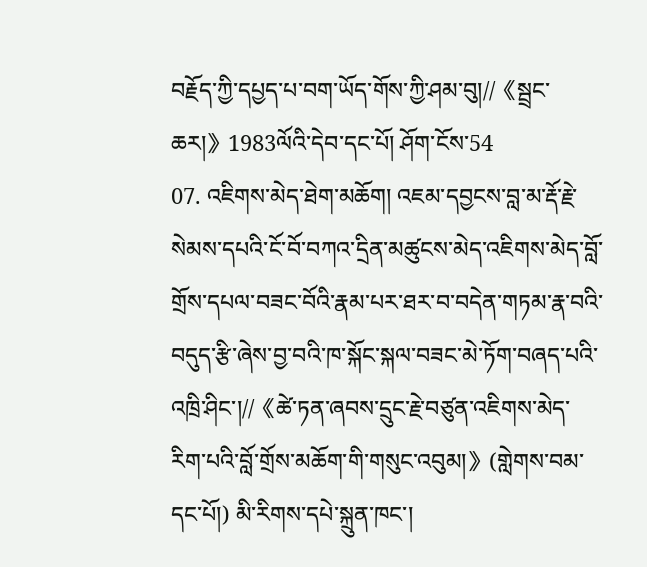བརྗོད་ཀྱི་དཔྱད་པ་བག་ཡོད་གོས་ཀྱི་ཤམ་བུ།//《སྦྲང་ཆར།》1983ལོའི་དེབ་དང་པོ། ཤོག་ངོས་54
07. འཇིགས་མེད་ཐེག་མཆོག། འཇམ་དབྱངས་བླ་མ་རྡོ་རྗེ་སེམས་དཔའི་ངོ་བོ་བཀའ་དྲིན་མཚུངས་མེད་འཇིགས་མེད་བློ་གྲོས་དཔལ་བཟང་བོའི་རྣམ་པར་ཐར་བ་བདེན་གཏམ་རྣ་བའི་བདུད་རྩི་ཞེས་བྱ་བའི་ཁ་སྐོང་སྐལ་བཟང་མེ་ཏོག་བཞད་པའི་འཁྲི་ཤིང་།//《ཚེ་ཏན་ཞབས་དྲུང་རྗེ་བཙུན་འཇིགས་མེད་རིག་པའི་བློ་གྲོས་མཆོག་གི་གསུང་འབུམ།》(གླེགས་བམ་དང་པོ།) མི་རིགས་དཔེ་སྐྲུན་ཁང་།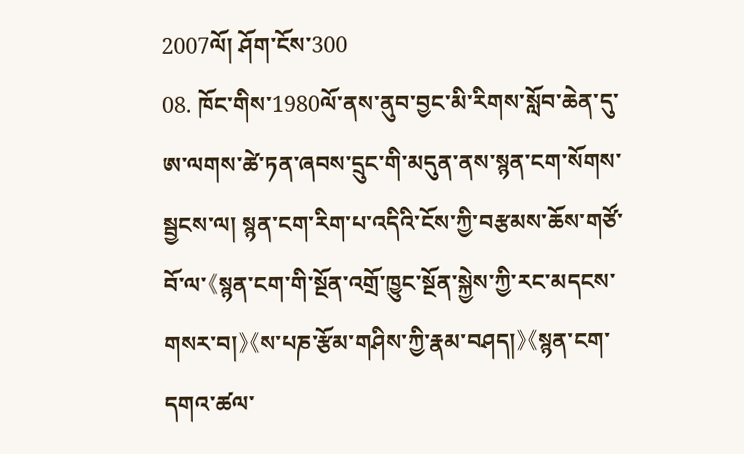2007ལོ། ཤོག་ངོས་300
08. ཁོང་གིས་1980ལོ་ནས་ནུབ་བྱང་མི་རིགས་སློབ་ཆེན་དུ་ཨ་ལགས་ཚེ་ཏན་ཞབས་དྲུང་གི་མདུན་ནས་སྙན་ངག་སོགས་སྦྱངས་ལ། སྙན་ངག་རིག་པ་འདིའི་ངོས་ཀྱི་བརྩམས་ཆོས་གཙོ་བོ་ལ་《སྙན་ངག་གི་སྔོན་འགྲོ་ཁྱུང་སྔོན་སྐྱེས་ཀྱི་རང་མདངས་གསར་བ།》《ས་པཎ་རྩོམ་གཤིས་ཀྱི་རྣམ་བཤད།》《སྙན་ངག་དགའ་ཚལ་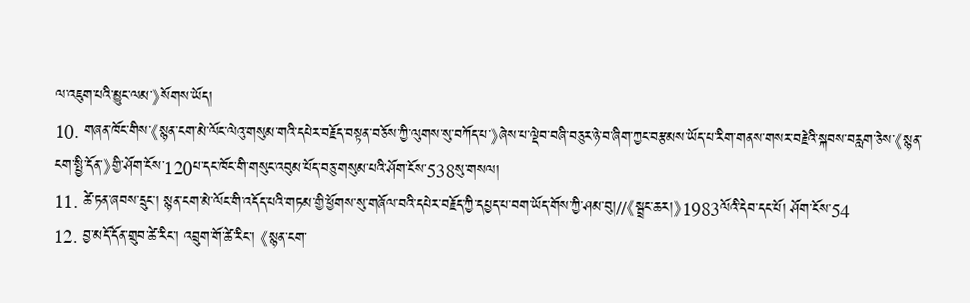ལ་འཇུག་པའི་མྱུང་ལམ་》སོགས་ཡོད།
10. གཞན་ཁོང་གིས་《སྙན་ངག་མེ་ལོང་ལེའུ་གསུམ་གའི་དཔེར་བརྗོད་བསྟན་བཅོས་ཀྱི་ལུགས་སུ་བཀོད་པ་》ཞེས་པ་ལྡེབ་བཞི་བཅུར་ཉེ་བ་ཞིག་ཀྱང་བརྩམས་ཡོད་པ་རིག་གནས་གསར་བརྗེའི་སྐབས་བརླག་ཅེས་《སྙན་ངག་སྤྱི་དོན་》གྱི་ཤོག་ངོས་120པ་དང་ཁོང་གི་གསུང་འབུམ་པོད་བཅུ་གསུམ་པའི་ཤོག་ངོས་538སུ་གསལ།
11. ཚེ་ཏན་ཞབས་དྲུང་། སྙན་ངག་མེ་ལོང་གི་འདོད་པའི་གཏམ་གྱི་ཕྱོགས་སུ་གཞོལ་བའི་དཔེར་བརྗོད་ཀྱི་དཔྱད་པ་བག་ཡོད་གོས་ཀྱི་ཤམ་བུ།//《སྦྲང་ཆར།》1983ལོའི་དེབ་དང་པོ། ཤོག་ངོས་54
12. བྱ་མདོ་དོན་གྲུབ་ཚེ་རིང་། འབྲུག་གོ་ཚེ་རིང་། 《སྙན་ངག་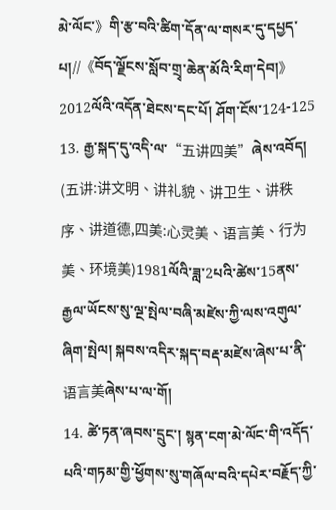མེ་ལོང་》གི་རྩ་བའི་ཚིག་དོན་ལ་གསར་དུ་དཔྱད་པ།//《བོད་ལྗོངས་སློབ་གྲྭ་ཆེན་མོའི་རིག་དེབ།》2012ལོའི་འདོན་ཐེངས་དང་པོ། ཤོག་ངོས་124-125
13. རྒྱ་སྐད་དུ་འདི་ལ་“五讲四美”ཞེས་འབོད། (五讲:讲文明、讲礼貌、讲卫生、讲秩序、讲道德,四美:心灵美、语言美、行为美、环境美)1981ལོའི་ཟླ་2པའི་ཚེས་15ནས་རྒྱལ་ཡོངས་སུ་ལྔ་སྤེལ་བཞི་མཛེས་ཀྱི་ལས་འགུལ་ཞིག་སྤེལ། སྐབས་འདིར་སྐད་བརྡ་མཛེས་ཞེས་པ་ནི་语言美ཞེས་པ་ལ་གོ།
14. ཚེ་ཏན་ཞབས་དྲུང་། སྙན་ངག་མེ་ལོང་གི་འདོད་པའི་གཏམ་གྱི་ཕྱོགས་སུ་གཞོལ་བའི་དཔེར་བརྗོད་ཀྱི་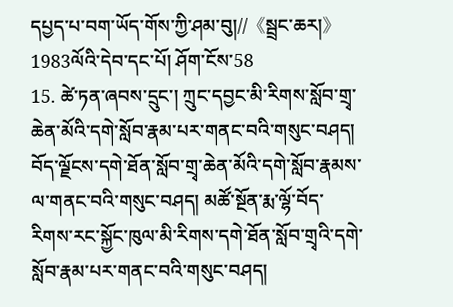དཔྱད་པ་བག་ཡོད་གོས་ཀྱི་ཤམ་བུ།//《སྦྲང་ཆར།》1983ལོའི་དེབ་དང་པོ། ཤོག་ངོས་58
15. ཚེ་ཏན་ཞབས་དྲུང་། ཀྲུང་དབྱང་མི་རིགས་སློབ་གྲྭ་ཆེན་མོའི་དགེ་སློབ་རྣམ་པར་གནང་བའི་གསུང་བཤད། བོད་ལྗོངས་དགེ་ཐོན་སློབ་གྲྭ་ཆེན་མོའི་དགེ་སློབ་རྣམས་ལ་གནང་བའི་གསུང་བཤད། མཚོ་སྔོན་རྨ་ལྷོ་བོད་རིགས་རང་སྐྱོང་ཁུལ་མི་རིགས་དགེ་ཐོན་སློབ་གྲྭའི་དགེ་སློབ་རྣམ་པར་གནང་བའི་གསུང་བཤད།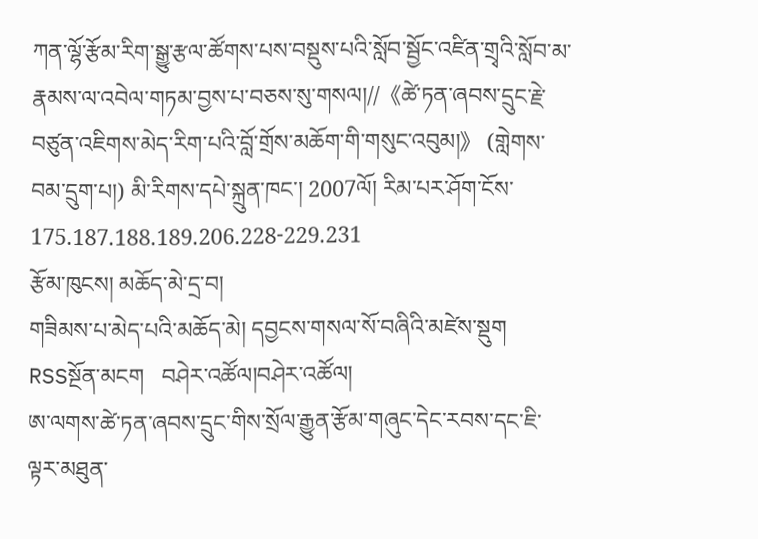ཀན་ལྷོ་རྩོམ་རིག་སྒྱུ་རྩལ་ཚོགས་པས་བསྡུས་པའི་སློབ་སྦྱོང་འཛིན་གྲྭའི་སློབ་མ་རྣམས་ལ་འབེལ་གཏམ་བྱས་པ་བཅས་སུ་གསལ།//《ཚེ་ཏན་ཞབས་དྲུང་རྗེ་བཙུན་འཇིགས་མེད་རིག་པའི་བློ་གྲོས་མཆོག་གི་གསུང་འབུམ།》 (གླེགས་བམ་དྲུག་པ།) མི་རིགས་དཔེ་སྐྲུན་ཁང་། 2007ལོ། རིམ་པར་ཤོག་ངོས་175.187.188.189.206.228-229.231
རྩོམ་ཁུངས། མཆོད་མེ་དྲ་བ།
གཟིམས་པ་མེད་པའི་མཆོད་མེ། དབྱངས་གསལ་སོ་བཞིའི་མཛེས་སྡུག  RSSསྔོན་མངག   བཤེར་འཚོལ།བཤེར་འཚོལ།
ཨ་ལགས་ཚེ་ཏན་ཞབས་དྲུང་གིས་སྲོལ་རྒྱུན་རྩོམ་གཞུང་དེང་རབས་དང་ཇི་ལྟར་མཐུན་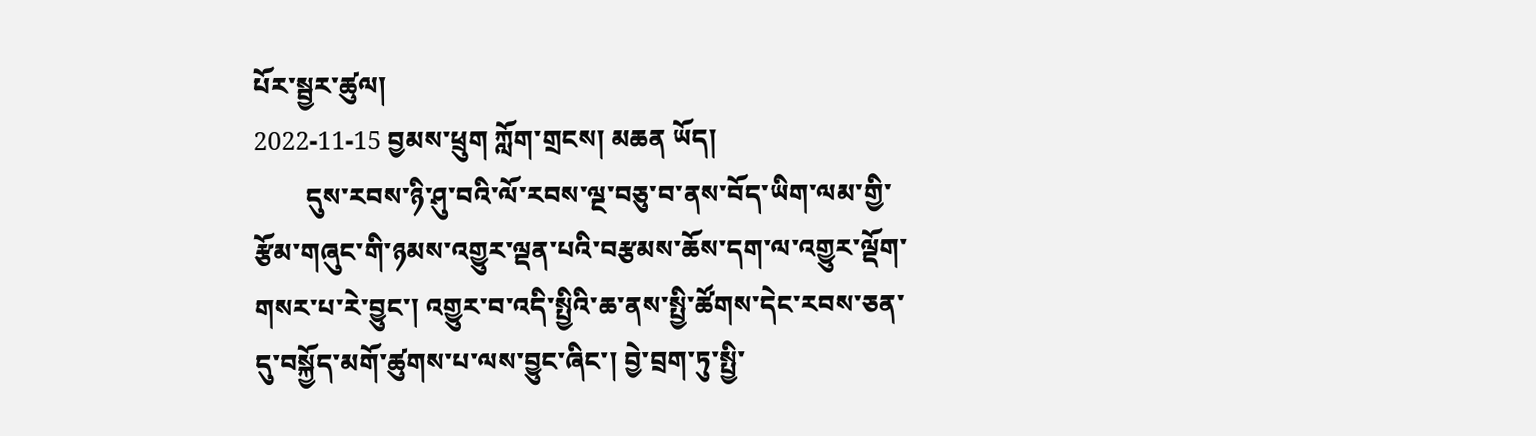པོར་སྦྱར་ཚུལ།
2022-11-15 བྱམས་ཕྲུག ཀློག་གྲངས། མཆན ཡོད།
        དུས་རབས་ཉི་ཤུ་བའི་ལོ་རབས་ལྔ་བཅུ་བ་ནས་བོད་ཡིག་ལམ་གྱི་རྩོམ་གཞུང་གི་ཉམས་འགྱུར་ལྡན་པའི་བརྩམས་ཆོས་དག་ལ་འགྱུར་ལྡོག་གསར་པ་རེ་བྱུང་། འགྱུར་བ་འདི་སྤྱིའི་ཆ་ནས་སྤྱི་ཚོགས་དེང་རབས་ཅན་དུ་བསྐྱོད་མགོ་ཚུགས་པ་ལས་བྱུང་ཞིང་། བྱེ་བྲག་ཏུ་སྤྱི་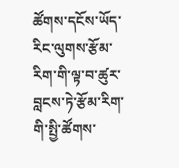ཚོགས་དངོས་ཡོད་རིང་ལུགས་རྩོམ་རིག་གི་ལྟ་བ་ཚུར་བླངས་ཏེ་རྩོམ་རིག་གི་སྤྱི་ཚོགས་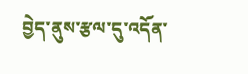བྱེད་ནུས་རྩལ་དུ་འདོན་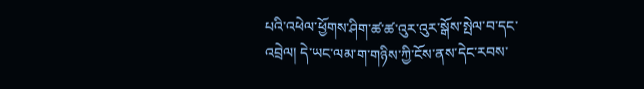པའི་འཕེལ་ཕྱོགས་ཤིག་ཚ་ཚ་འུར་འུར་སྒོས་སྤེལ་བ་དང་འབྲེལ། དེ་ཡང་ལམ་ག་གཉིས་ཀྱི་ངོས་ནས་དེང་རབས་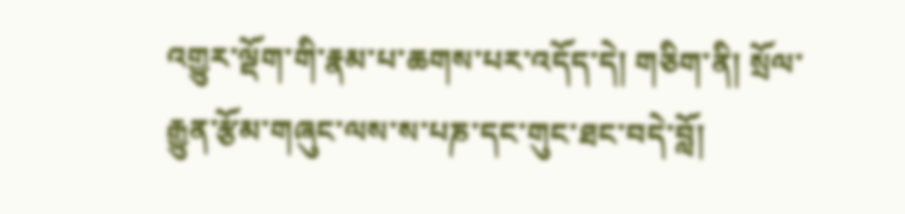འགྱུར་ལྡོག་གི་རྣམ་པ་ཆགས་པར་འདོད་དེ། གཅིག་ནི། སྲོལ་རྒྱུན་རྩོམ་གཞུང་ལས་ས་པཎ་དང་གུང་ཐང་བདེ་བློ།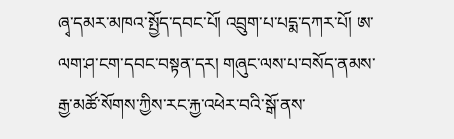ཞྭ་དམར་མཁའ་སྤྱོད་དབང་པོ། འབྲུག་པ་པདྨ་དཀར་པོ། ཨ་ལག་ཤ་ངག་དབང་བསྟན་དར། གཞུང་ལས་པ་བསོད་ནམས་རྒྱ་མཚོ་སོགས་ཀྱིས་རང་རྐྱ་འཕེར་བའི་སྒོ་ནས་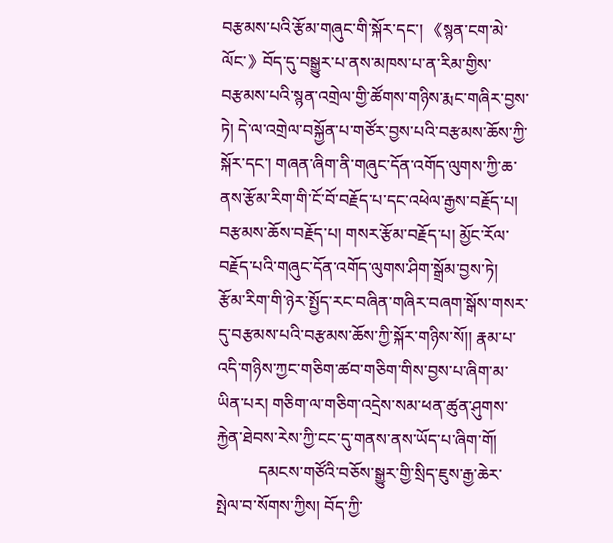བརྩམས་པའི་རྩོམ་གཞུང་གི་སྐོར་དང་། 《སྙན་ངག་མེ་ལོང་》བོད་དུ་བསྒྱུར་པ་ནས་མཁས་པ་ན་རིམ་གྱིས་བརྩམས་པའི་སྙན་འགྲེལ་གྱི་ཚོགས་གཉིས་རྨང་གཞིར་བྱས་ཏེ། དེ་ལ་འགྲེལ་བསྐྱོན་པ་གཙོར་བྱས་པའི་བརྩམས་ཆོས་ཀྱི་སྐོར་དང་། གཞན་ཞིག་ནི་གཞུང་དོན་འགོད་ལུགས་ཀྱི་ཆ་ནས་རྩོམ་རིག་གི་ངོ་བོ་བརྗོད་པ་དང་འཕེལ་རྒྱས་བརྗོད་པ། བརྩམས་ཆོས་བརྗོད་པ། གསར་རྩོམ་བརྗོད་པ། མྱོང་རོལ་བརྗོད་པའི་གཞུང་དོན་འགོད་ལུགས་ཤིག་སྒྲོམ་བྱས་ཏེ། རྩོམ་རིག་གི་ཉེར་སྤྱོད་རང་བཞིན་གཞིར་བཞག་སྒོས་གསར་དུ་བརྩམས་པའི་བརྩམས་ཆོས་ཀྱི་སྐོར་གཉིས་སོ།། རྣམ་པ་འདི་གཉིས་ཀྱང་གཅིག་ཚབ་གཅིག་གིས་བྱས་པ་ཞིག་མ་ཡིན་པར། གཅིག་ལ་གཅིག་འདྲེས་སམ་ཕན་ཚུན་ཤུགས་རྐྱེན་ཐེབས་རེས་ཀྱི་ངང་དུ་གནས་ནས་ཡོད་པ་ཞིག་གོ།
          དམངས་གཙོའི་བཅོས་སྒྱུར་གྱི་སྲིད་ཇུས་རྒྱ་ཆེར་སྤེལ་བ་སོགས་ཀྱིས། བོད་ཀྱི་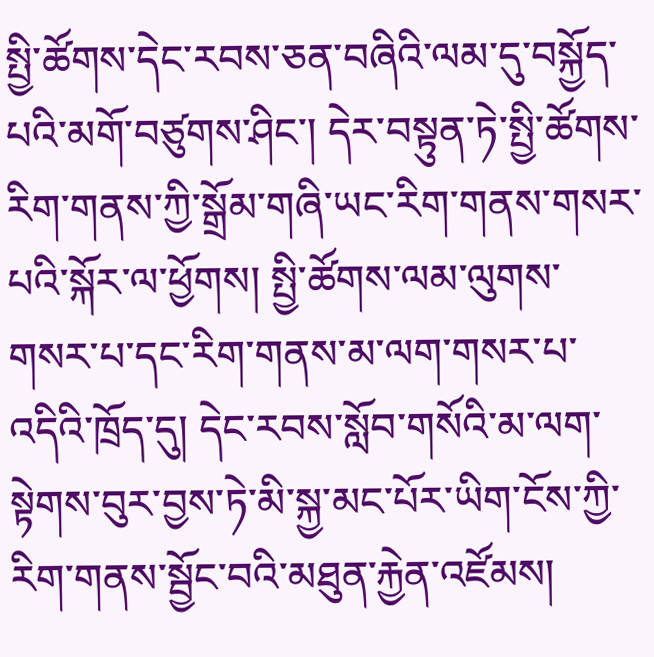སྤྱི་ཚོགས་དེང་རབས་ཅན་བཞིའི་ལམ་དུ་བསྐྱོད་པའི་མགོ་བཙུགས་ཤིང་། དེར་བསྟུན་ཏེ་སྤྱི་ཚོགས་རིག་གནས་ཀྱི་སྒྲོམ་གཞི་ཡང་རིག་གནས་གསར་པའི་སྐོར་ལ་ཕྱོགས། སྤྱི་ཚོགས་ལམ་ལུགས་གསར་པ་དང་རིག་གནས་མ་ལག་གསར་པ་འདིའི་ཁྲོད་དུ། དེང་རབས་སློབ་གསོའི་མ་ལག་སྟེགས་བུར་བྱས་ཏེ་མི་སྐྱ་མང་པོར་ཡིག་ངོས་ཀྱི་རིག་གནས་སྦྱོང་བའི་མཐུན་རྐྱེན་འཛོམས།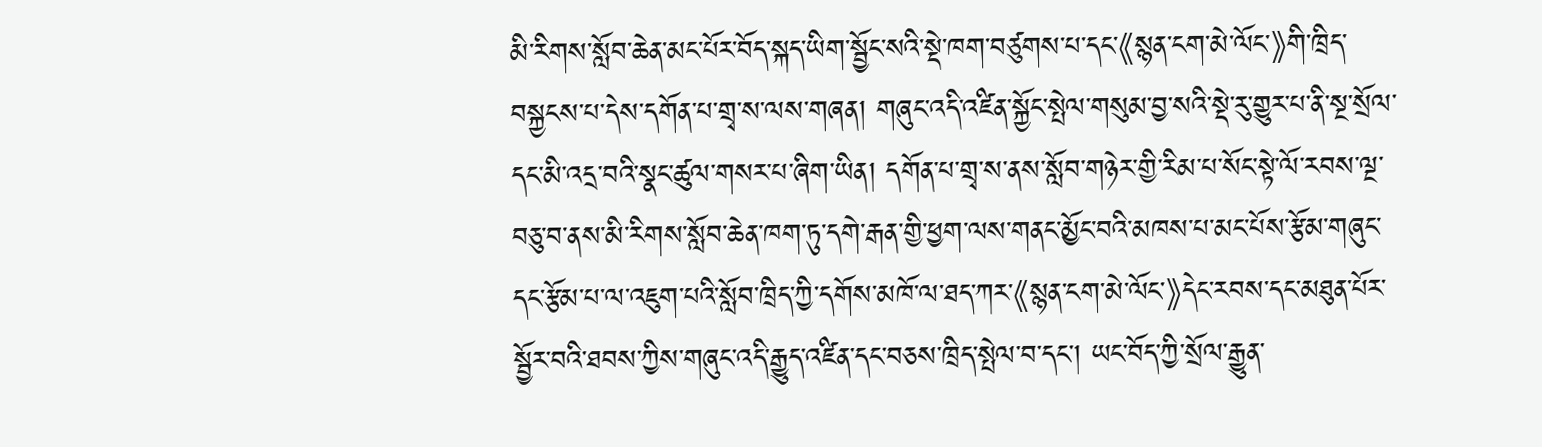མི་རིགས་སློབ་ཆེན་མང་པོར་བོད་སྐད་ཡིག་སྦྱོང་སའི་སྡེ་ཁག་བཙུགས་པ་དང་《སྙན་ངག་མེ་ལོང་》གི་ཁྲིད་བསྐྱངས་པ་དེས་དགོན་པ་གྲྭ་ས་ལས་གཞན། གཞུང་འདི་འཛིན་སྐྱོང་སྤེལ་གསུམ་བྱ་སའི་སྡེ་རུ་གྱུར་པ་ནི་སྔ་སྲོལ་དང་མི་འདྲ་བའི་སྣང་ཚུལ་གསར་པ་ཞིག་ཡིན། དགོན་པ་གྲྭ་ས་ནས་སློབ་གཉེར་གྱི་རིམ་པ་སོང་སྟེ་ལོ་རབས་ལྔ་བཅུ་བ་ནས་མི་རིགས་སློབ་ཆེན་ཁག་ཏུ་དགེ་རྒན་གྱི་ཕྱག་ལས་གནང་མྱོང་བའི་མཁས་པ་མང་པོས་རྩོམ་གཞུང་དང་རྩོམ་པ་ལ་འཇུག་པའི་སློབ་ཁྲིད་ཀྱི་དགོས་མཁོ་ལ་ཐད་ཀར་《སྙན་ངག་མེ་ལོང་》དེང་རབས་དང་མཐུན་པོར་སྦྱོར་བའི་ཐབས་ཀྱིས་གཞུང་འདི་རྒྱུད་འཛིན་དང་བཅས་ཁྲིད་སྤེལ་བ་དང་། ཡང་བོད་ཀྱི་སྲོལ་རྒྱུན་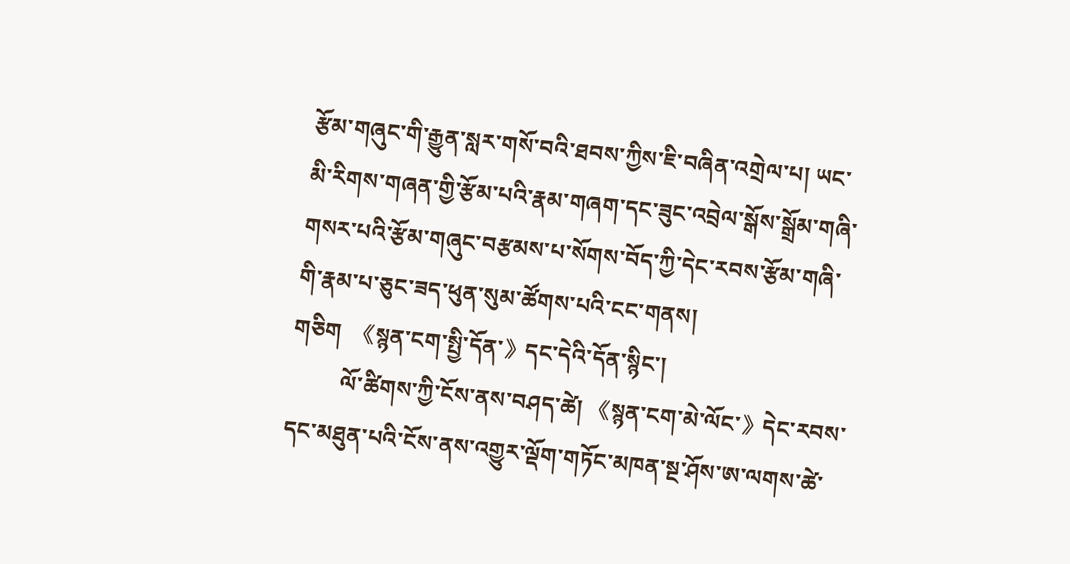རྩོམ་གཞུང་གི་རྒྱུན་སླར་གསོ་བའི་ཐབས་ཀྱིས་ཇི་བཞིན་འགྲེལ་པ། ཡང་མི་རིགས་གཞན་གྱི་རྩོམ་པའི་རྣམ་གཞག་དང་ཟུང་འབྲེལ་སྒོས་སྒྲོམ་གཞི་གསར་པའི་རྩོམ་གཞུང་བརྩམས་པ་སོགས་བོད་ཀྱི་དེང་རབས་རྩོམ་གཞི་གི་རྣམ་པ་ཅུང་ཟད་ཕུན་སུམ་ཚོགས་པའི་ངང་གནས།
གཅིག  《སྙན་ངག་སྤྱི་དོན་》དང་དེའི་དོན་སྙིང་།
         ལོ་ཚིགས་ཀྱི་ངོས་ནས་བཤད་ཚེ། 《སྙན་ངག་མེ་ལོང་》དེང་རབས་དང་མཐུན་པའི་ངོས་ནས་འགྱུར་ལྡོག་གཏོང་མཁན་སྔ་ཤོས་ཨ་ལགས་ཚེ་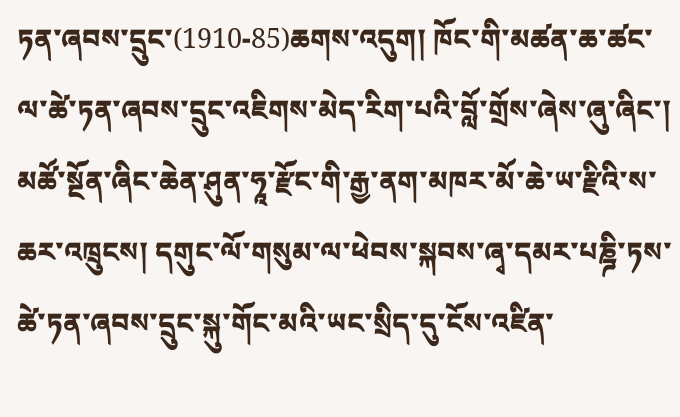ཏན་ཞབས་དྲུང་(1910-85)ཆགས་འདུག། ཁོང་གི་མཚན་ཆ་ཚང་ལ་ཚེ་ཏན་ཞབས་དྲུང་འཇིགས་མེད་རིག་པའི་བློ་གྲོས་ཞེས་ཞུ་ཞིང་། མཚོ་སྔོན་ཞིང་ཆེན་ཤུན་ཧཱ་རྫོང་གི་རྒྱ་ནག་མཁར་མོ་ཆེ་ཡ་རྫིའི་ས་ཆར་འཁྲུངས། དགུང་ལོ་གསུམ་ལ་ཕེབས་སྐབས་ཞྭ་དམར་པཎྜི་ཏས་ཚེ་ཏན་ཞབས་དྲུང་སྐུ་གོང་མའི་ཡང་སྲིད་དུ་ངོས་འཛིན་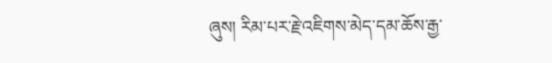ཞུས། རིམ་པར་རྗེ་འཇིགས་མེད་དམ་ཆོས་རྒྱ་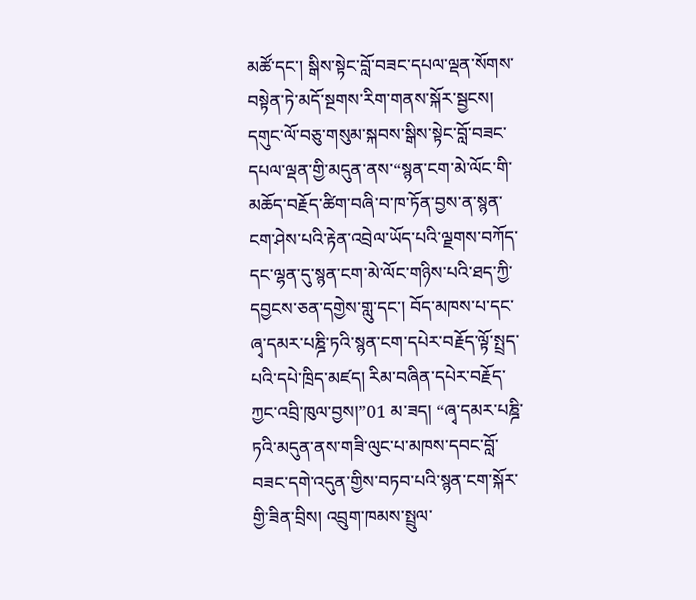མཚོ་དང་། སྒིས་སྟེང་བློ་བཟང་དཔལ་ལྡན་སོགས་བསྟེན་ཏེ་མདོ་སྔགས་རིག་གནས་སྐོར་སྦྱངས། དགུང་ལོ་བཅུ་གསུམ་སྐབས་སྒིས་སྟེང་བློ་བཟང་དཔལ་ལྡན་གྱི་མདུན་ནས་“སྙན་ངག་མེ་ལོང་གི་མཆོད་བརྗོད་ཚིག་བཞི་བ་ཁ་ཏོན་བྱས་ན་སྙན་ངག་ཤེས་པའི་རྟེན་འབྲེལ་ཡོད་པའི་ལྗགས་བཀོད་དང་ལྷན་དུ་སྙན་ངག་མེ་ལོང་གཉིས་པའི་ཐད་ཀྱི་དབྱངས་ཅན་དགྱེས་གླུ་དང་། བོད་མཁས་པ་དང་ཞྭ་དམར་པཎྜི་ཏའི་སྙན་ངག་དཔེར་བརྗོད་ལྟོ་སྤྲད་པའི་དཔེ་ཁྲིད་མཛད། རིམ་བཞིན་དཔེར་བརྗོད་ཀྱང་འབྲི་ཁུལ་བྱས།”01 མ་ཟད། “ཞྭ་དམར་པཎྜི་ཏའི་མདུན་ནས་གཟི་ལུང་པ་མཁས་དབང་བློ་བཟང་དགེ་འདུན་གྱིས་བཏབ་པའི་སྙན་ངག་སྐོར་གྱི་ཟིན་བྲིས། འབྲུག་ཁམས་སྤྲུལ་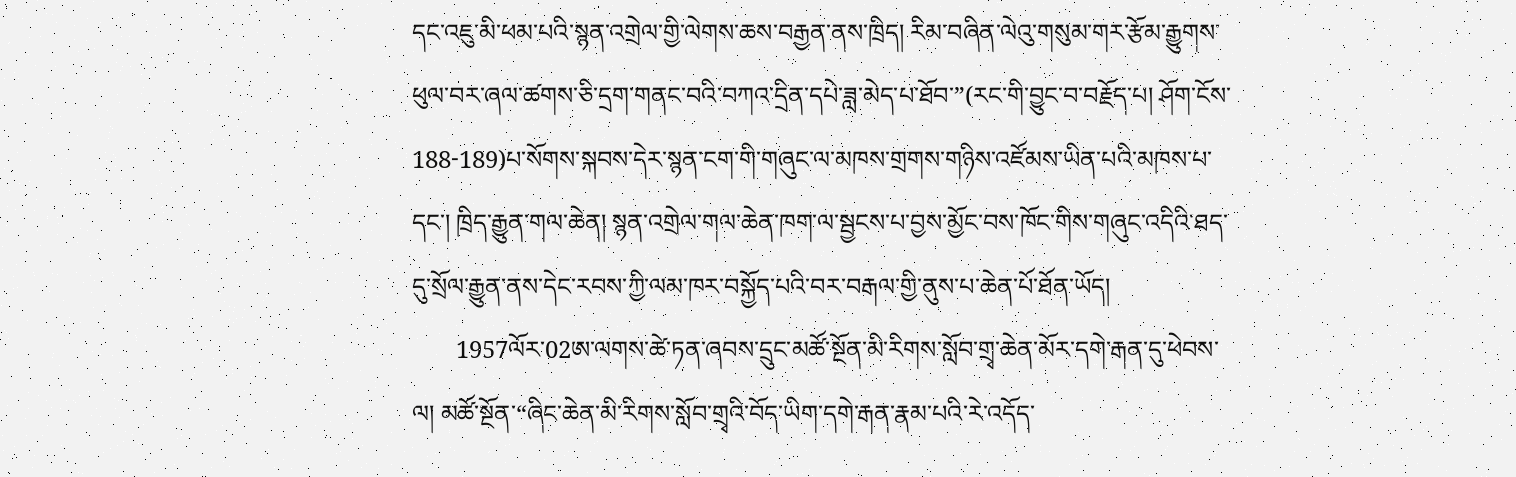དང་འཇུ་མི་ཕམ་པའི་སྙན་འགྲེལ་གྱི་ལེགས་ཆས་བརྒྱན་ནས་ཁྲིད། རིམ་བཞིན་ལེའུ་གསུམ་གར་རྩོམ་རྒྱུགས་ཕུལ་བར་ཞལ་ཚགས་ཅི་དྲག་གནང་བའི་བཀའ་དྲིན་དཔེ་ཟླ་མེད་པ་ཐོབ་”(རང་གི་བྱུང་བ་བརྗོད་པ། ཤོག་ངོས་188-189)པ་སོགས་སྐབས་དེར་སྙན་ངག་གི་གཞུང་ལ་མཁས་གྲགས་གཉིས་འཛོམས་ཡིན་པའི་མཁས་པ་དང་། ཁྲིད་རྒྱུན་གལ་ཆེན། སྙན་འགྲེལ་གལ་ཆེན་ཁག་ལ་སྦྱངས་པ་བྱས་མྱོང་བས་ཁོང་གིས་གཞུང་འདིའི་ཐད་དུ་སྲོལ་རྒྱུན་ནས་དེང་རབས་ཀྱི་ལམ་ཁར་བསྐྱོད་པའི་བར་བརྒལ་གྱི་ནུས་པ་ཆེན་པོ་ཐོན་ཡོད།
       1957ལོར་02ཨ་ལགས་ཚེ་ཏན་ཞབས་དྲུང་མཚོ་སྔོན་མི་རིགས་སློབ་གྲྭ་ཆེན་མོར་དགེ་རྒན་དུ་ཕེབས་ལ། མཚོ་སྔོན་“ཞིང་ཆེན་མི་རིགས་སློབ་གྲྭའི་བོད་ཡིག་དགེ་རྒན་རྣམ་པའི་རེ་འདོད་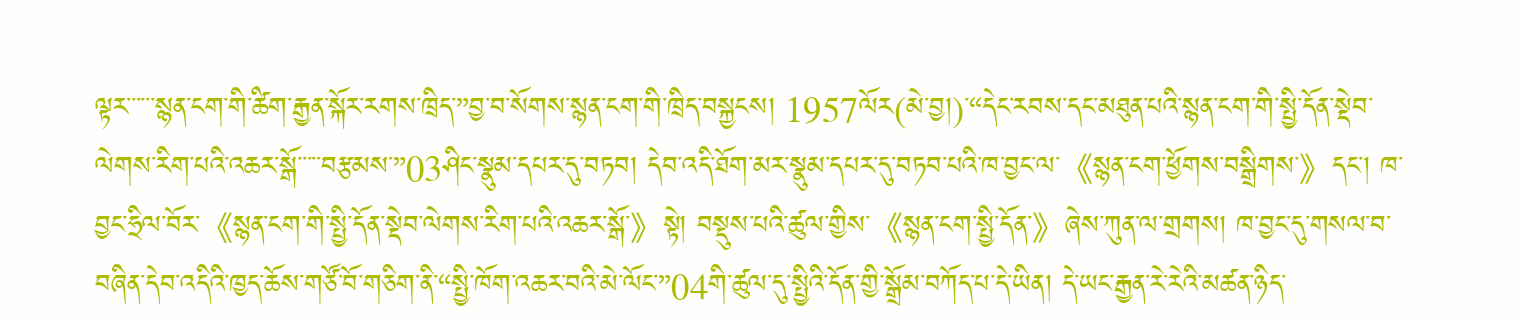ལྟར་་་་་་སྙན་ངག་གི་ཚིག་རྒྱན་སྐོར་རགས་ཁྲིད་”བྱ་བ་སོགས་སྙན་ངག་གི་ཁྲིད་བསྐྱངས། 1957ལོར(མེ་བྱ།)་“དེང་རབས་དང་མཐུན་པའི་སྙན་ངག་གི་སྤྱི་དོན་སྡེབ་ལེགས་རིག་པའི་འཆར་སྒོ་་་་་བརྩམས་”03ཤིང་སྣུམ་དཔར་དུ་བཏབ། དེབ་འདི་ཐོག་མར་སྣུམ་དཔར་དུ་བཏབ་པའི་ཁ་བྱང་ལ་《སྙན་ངག་ཕྱོགས་བསྒྲིགས་》དང་། ཁ་བྱང་ཧྲིལ་བོར་《སྙན་ངག་གི་སྤྱི་དོན་སྡེབ་ལེགས་རིག་པའི་འཆར་སྒོ་》སྟེ། བསྡུས་པའི་ཚུལ་གྱིས་《སྙན་ངག་སྤྱི་དོན་》ཞེས་ཀུན་ལ་གྲགས། ཁ་བྱང་དུ་གསལ་བ་བཞིན་དེབ་འདིའི་ཁྱད་ཆོས་གཙོ་བོ་གཅིག་ནི་“སྤྱི་ཁོག་འཆར་བའི་མེ་ལོང་”04གི་ཚུལ་དུ་སྤྱིའི་དོན་གྱི་སྒྲོམ་བཀོད་པ་དེ་ཡིན། དེ་ཡང་རྒྱན་རེ་རེའི་མཚན་ཉིད་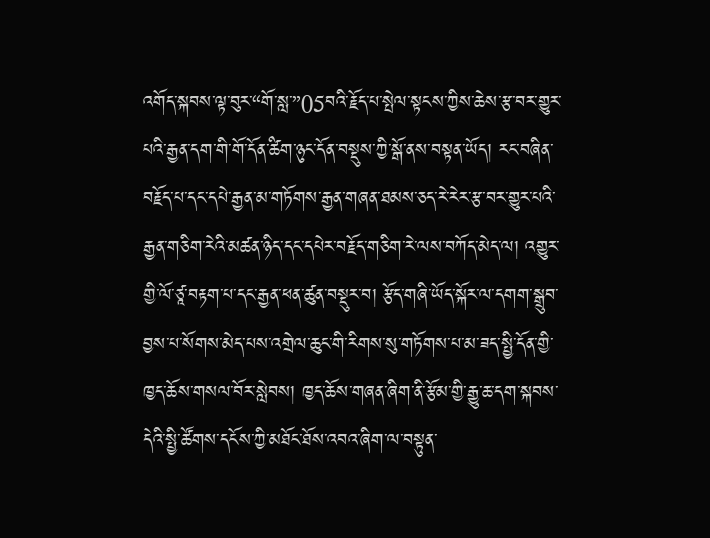འགོད་སྐབས་ལྟ་བུར་“གོ་སླ་”05བའི་རྗོད་པ་སྤེལ་སྟངས་ཀྱིས་ཆེས་རྩ་བར་གྱུར་པའི་རྒྱན་དག་གི་གོ་དོན་ཚིག་ཉུང་དོན་བསྡུས་ཀྱི་སྒོ་ནས་བསྟན་ཡོད། རང་བཞིན་བརྗོད་པ་དང་དཔེ་རྒྱན་མ་གཏོགས་རྒྱན་གཞན་ཐམས་ཅད་རེ་རེར་རྩ་བར་གྱུར་པའི་རྒྱན་གཅིག་རེའི་མཚན་ཉིད་དང་དཔེར་བརྗོད་གཅིག་རེ་ལས་བཀོད་མེད་ལ། འགྱུར་གྱི་ལོ་ཙཱ་བརྟག་པ་དང་རྒྱན་ཕན་ཚུན་བསྡུར་བ། རྩོད་གཞི་ཡོད་སྐོར་ལ་དགག་སྒྲུབ་བྱས་པ་སོགས་མེད་པས་འགྲེལ་ཆུང་གི་རིགས་སུ་གཏོགས་པ་མ་ཟད་སྤྱི་དོན་གྱི་ཁྱད་ཆོས་གསལ་བོར་སླེབས། ཁྱད་ཆོས་གཞན་ཞིག་ནི་རྩོམ་གྱི་རྒྱུ་ཆ་དག་སྐབས་དེའི་སྤྱི་ཚོགས་དངོས་ཀྱི་མཐོང་ཐོས་འབའ་ཞིག་ལ་བསྟུན་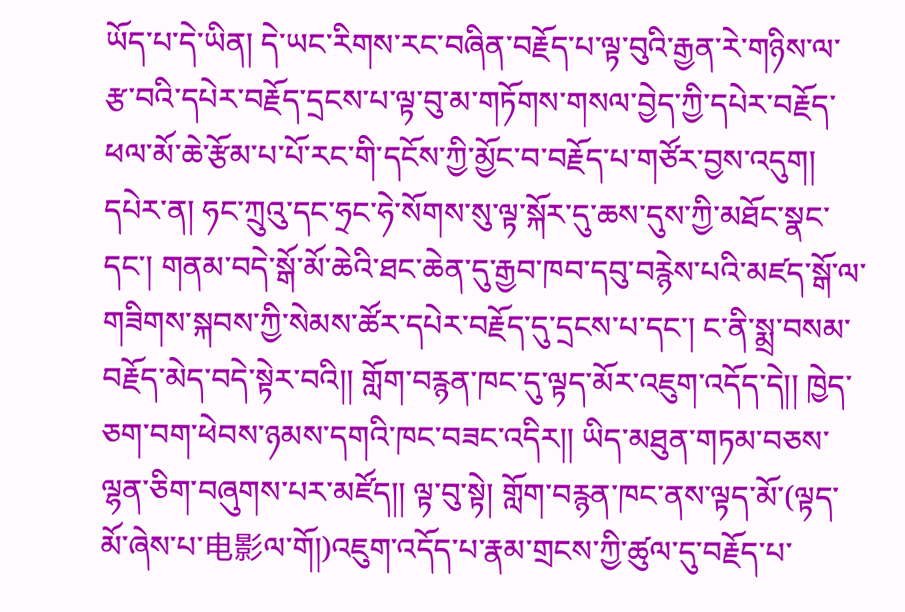ཡོད་པ་དེ་ཡིན། དེ་ཡང་རིགས་རང་བཞིན་བརྗོད་པ་ལྟ་བུའི་རྒྱན་རེ་གཉིས་ལ་རྩ་བའི་དཔེར་བརྗོད་དྲངས་པ་ལྟ་བུ་མ་གཏོགས་གསལ་བྱེད་ཀྱི་དཔེར་བརྗོད་ཕལ་མོ་ཆེ་རྩོམ་པ་པོ་རང་གི་དངོས་ཀྱི་མྱོང་བ་བརྗོད་པ་གཙོར་བྱས་འདུག། དཔེར་ན། ཧང་ཀྲུའུ་དང་ཧྲང་ཧེ་སོགས་སུ་ལྟ་སྐོར་དུ་ཆས་དུས་ཀྱི་མཐོང་སྣང་དང་། གནམ་བདེ་སྒོ་མོ་ཆེའི་ཐང་ཆེན་དུ་རྒྱབ་ཁབ་དབུ་བརྙེས་པའི་མཛད་སྒོ་ལ་གཟིགས་སྐབས་ཀྱི་སེམས་ཚོར་དཔེར་བརྗོད་དུ་དྲངས་པ་དང་། ང་ནི་སྨྲ་བསམ་བརྗོད་མེད་བདེ་སྟེར་བའི།། གློག་བརྙན་ཁང་དུ་ལྟད་མོར་འཇུག་འདོད་དེ།། ཁྱེད་ཅག་བག་ཕེབས་ཉམས་དགའི་ཁང་བཟང་འདིར།། ཡིད་མཐུན་གཏམ་བཅས་ལྷན་ཅིག་བཞུགས་པར་མཛོད།། ལྟ་བུ་སྟེ། གློག་བརྙན་ཁང་ནས་ལྟད་མོ་(ལྟད་མོ་ཞེས་པ་电影ལ་གོ།)འཇུག་འདོད་པ་རྣམ་གྲངས་ཀྱི་ཚུལ་དུ་བརྗོད་པ་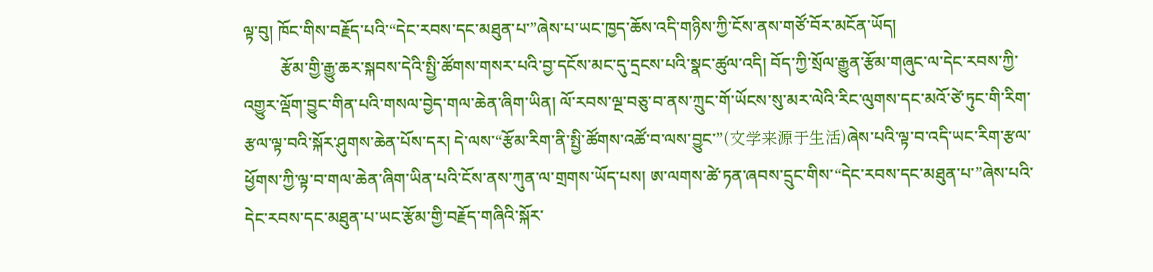ལྟ་བུ། ཁོང་གིས་བརྗོད་པའི་“དེང་རབས་དང་མཐུན་པ་”ཞེས་པ་ཡང་ཁྱད་ཆོས་འདི་གཉིས་ཀྱི་ངོས་ནས་གཙོ་བོར་མངོན་ཡོད།
         རྩོམ་གྱི་རྒྱུ་ཆར་སྐབས་དེའི་སྤྱི་ཚོགས་གསར་པའི་བྱ་དངོས་མང་དུ་དྲངས་པའི་སྣང་ཚུལ་འདི། བོད་ཀྱི་སྲོལ་རྒྱུན་རྩོམ་གཞུང་ལ་དེང་རབས་ཀྱི་འགྱུར་ལྡོག་བྱུང་གིན་པའི་གསལ་བྱེད་གལ་ཆེན་ཞིག་ཡིན། ལོ་རབས་ལྔ་བཅུ་བ་ནས་ཀྲུང་གོ་ཡོངས་སུ་མར་ལེའི་རིང་ལུགས་དང་མའོ་ཙེ་ཏུང་གི་རིག་རྩལ་ལྟ་བའི་སྐོར་ཤུགས་ཆེན་པོས་དར། དེ་ལས་“རྩོམ་རིག་ནི་སྤྱི་ཚོགས་འཚོ་བ་ལས་བྱུང་”(文学来源于生活)ཞེས་པའི་ལྟ་བ་འདི་ཡང་རིག་རྩལ་ཕྱོགས་ཀྱི་ལྟ་བ་གལ་ཆེན་ཞིག་ཡིན་པའི་ངོས་ནས་ཀུན་ལ་གྲགས་ཡོད་པས། ཨ་ལགས་ཚེ་ཏན་ཞབས་དྲུང་གིས་“དེང་རབས་དང་མཐུན་པ་”ཞེས་པའི་དེང་རབས་དང་མཐུན་པ་ཡང་རྩོམ་གྱི་བརྗོད་གཞིའི་སྐོར་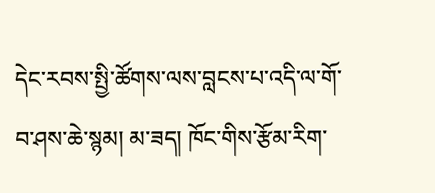དེང་རབས་སྤྱི་ཚོགས་ལས་བླངས་པ་འདི་ལ་གོ་བ་ཤས་ཆེ་སྙམ། མ་ཟད། ཁོང་གིས་རྩོམ་རིག་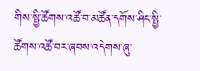གིས་སྤྱི་ཚོགས་འཚོ་བ་མཚོན་དགོས་ཤིང་སྤྱི་ཚོགས་འཚོ་བར་ཞབས་འདེགས་ཞུ་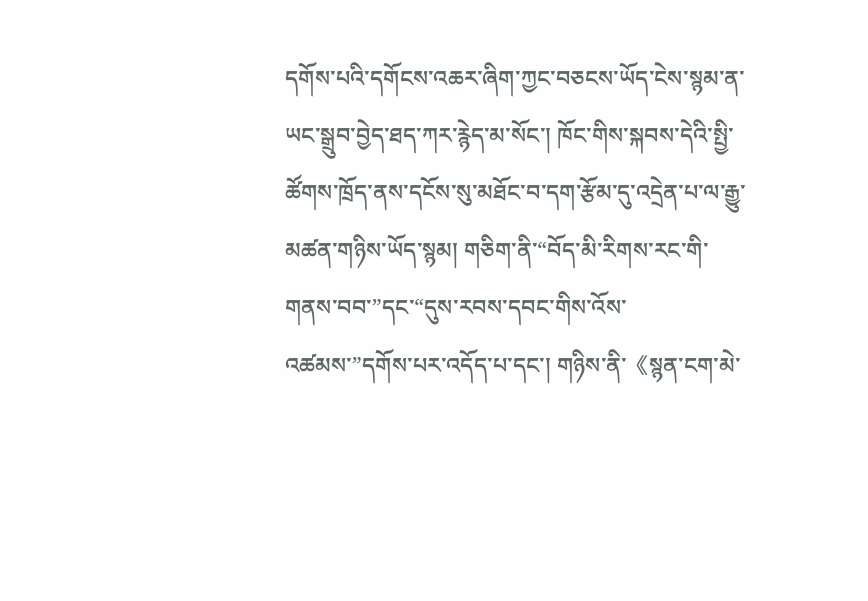དགོས་པའི་དགོངས་འཆར་ཞིག་ཀྱང་བཅངས་ཡོད་ངེས་སྙམ་ན་ཡང་སྒྲུབ་བྱེད་ཐད་ཀར་རྙེད་མ་སོང་། ཁོང་གིས་སྐབས་དེའི་སྤྱི་ཚོགས་ཁྲོད་ནས་དངོས་སུ་མཐོང་བ་དག་རྩོམ་དུ་འདྲེན་པ་ལ་རྒྱུ་མཚན་གཉིས་ཡོད་སྙམ། གཅིག་ནི་“བོད་མི་རིགས་རང་གི་གནས་བབ་”དང་“དུས་རབས་དབང་གིས་འོས་འཚམས་”དགོས་པར་འདོད་པ་དང་། གཉིས་ནི་《སྙན་ངག་མེ་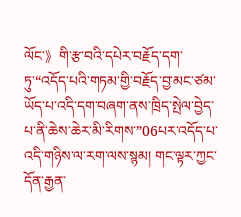ལོང་》གི་རྩ་བའི་དཔེར་བརྗོད་དག་ཏུ་“འདོད་པའི་གཏམ་གྱི་བརྗོད་བྱ་མང་ཙམ་ཡོད་པ་འདི་དག་བཞག་ནས་ཁྲིད་སྤེལ་བྱེད་པ་ནི་ཆེས་ཆེར་མི་རིགས་”06པར་འདོད་པ་འདི་གཉིས་ལ་རག་ལས་སྙམ། གང་ལྟར་ཀྱང་དོན་རྒྱན་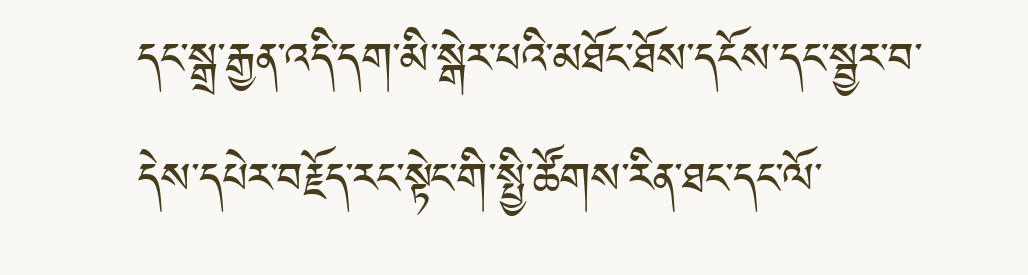དང་སྒྲ་རྒྱན་འདི་དག་མི་སྒེར་པའི་མཐོང་ཐོས་དངོས་དང་སྦྱར་བ་དེས་དཔེར་བརྗོད་རང་སྟེང་གི་སྤྱི་ཚོགས་རིན་ཐང་དང་ལོ་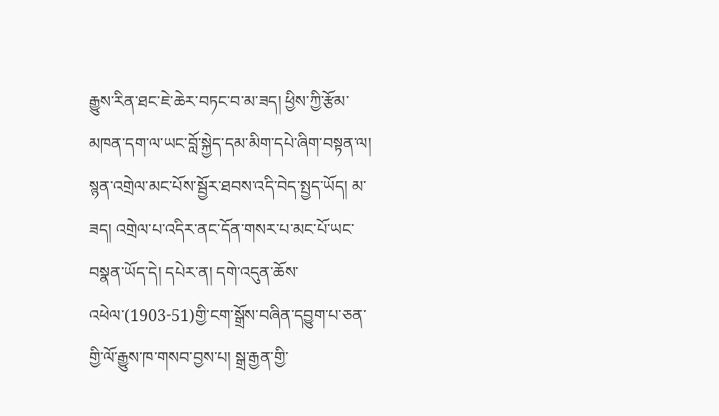རྒྱུས་རིན་ཐང་ཇེ་ཆེར་བཏང་བ་མ་ཟད། ཕྱིས་ཀྱི་རྩོམ་མཁན་དག་ལ་ཡང་བློ་སྐྱེད་དམ་མིག་དཔེ་ཞིག་བསྟན་ལ། སྙན་འགྲེལ་མང་པོས་སྦྱོར་ཐབས་འདི་བེད་སྤྱད་ཡོད། མ་ཟད། འགྲེལ་པ་འདིར་ནང་དོན་གསར་པ་མང་པོ་ཡང་བསྣན་ཡོད་དེ། དཔེར་ན། དགེ་འདུན་ཆོས་འཕེལ་(1903-51)གྱི་ངག་སྒྲོས་བཞིན་དབྱུག་པ་ཅན་གྱི་ལོ་རྒྱུས་ཁ་གསབ་བྱས་པ། སྒྲ་རྒྱན་གྱི་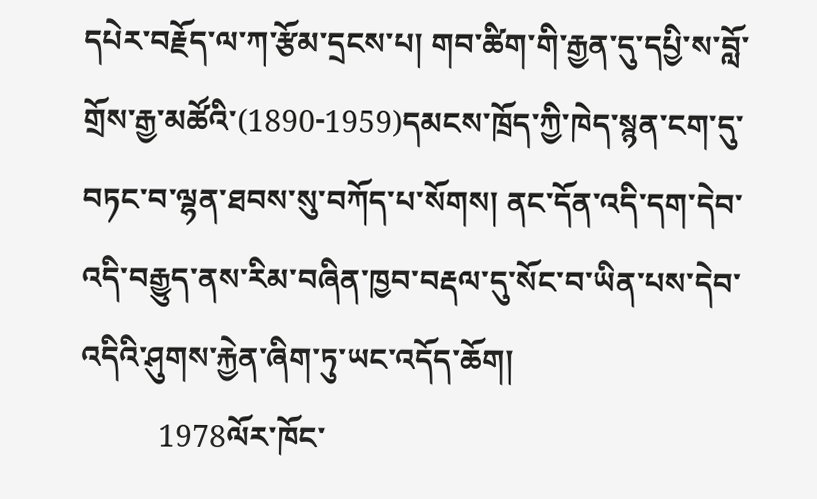དཔེར་བརྗོད་ལ་ཀ་རྩོམ་དྲངས་པ། གབ་ཚིག་གི་རྒྱན་དུ་དཔྱི་ས་བློ་གྲོས་རྒྱ་མཚོའི་(1890-1959)དམངས་ཁྲོད་ཀྱི་ཁེད་སྙན་ངག་དུ་བཏང་བ་ལྷན་ཐབས་སུ་བཀོད་པ་སོགས། ནང་དོན་འདི་དག་དེབ་འདི་བརྒྱུད་ནས་རིམ་བཞིན་ཁྱབ་བརྡལ་དུ་སོང་བ་ཡིན་པས་དེབ་འདིའི་ཤུགས་རྐྱེན་ཞིག་ཏུ་ཡང་འདོད་ཆོག།
          1978ལོར་ཁོང་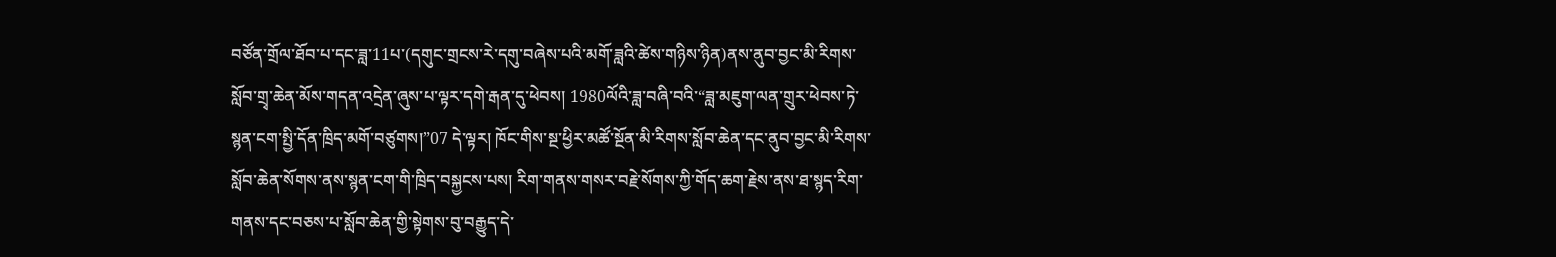བཙོན་གྲོལ་ཐོབ་པ་དང་ཟླ་11པ་(དགུང་གྲངས་རེ་དགུ་བཞེས་པའི་མགོ་ཟླའི་ཚེས་གཉིས་ཉིན)ནས་ནུབ་བྱང་མི་རིགས་སློབ་གྲྭ་ཆེན་མོས་གདན་འདྲེན་ཞུས་པ་ལྟར་དགེ་རྒན་དུ་ཕེབས། 1980ལོའི་ཟླ་བཞི་བའི་“ཟླ་མཇུག་ལན་གྲུར་ཕེབས་ཏེ་སྙན་ངག་སྤྱི་དོན་ཁྲིད་མགོ་བཙུགས།”07 དེ་ལྟར། ཁོང་གིས་སྔ་ཕྱིར་མཚོ་སྔོན་མི་རིགས་སློབ་ཆེན་དང་ནུབ་བྱང་མི་རིགས་སློབ་ཆེན་སོགས་ནས་སྙན་ངག་གི་ཁྲིད་བསྐྱངས་པས། རིག་གནས་གསར་བརྗེ་སོགས་ཀྱི་གོད་ཆག་རྗེས་ནས་ཐ་སྙད་རིག་གནས་དང་བཅས་པ་སློབ་ཆེན་གྱི་སྟེགས་བུ་བརྒྱུད་དེ་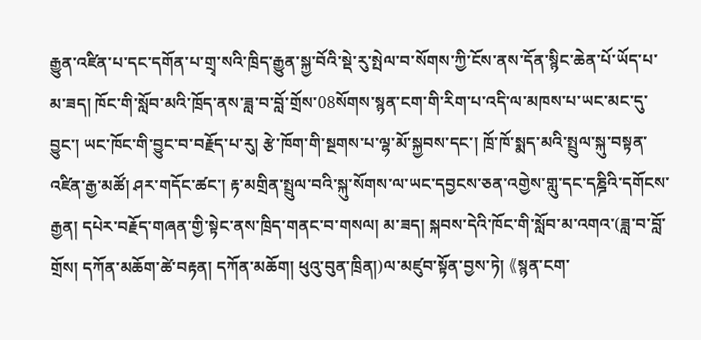རྒྱུན་འཛིན་པ་དང་དགོན་པ་གྲྭ་སའི་ཁྲིད་རྒྱུན་སྐྱ་བོའི་སྡེ་རུ་སྤེལ་བ་སོགས་ཀྱི་ངོས་ནས་དོན་སྙིང་ཆེན་པོ་ཡོད་པ་མ་ཟད། ཁོང་གི་སློབ་མའི་ཁྲོད་ནས་ཟླ་བ་བློ་གྲོས་08སོགས་སྙན་ངག་གི་རིག་པ་འདི་ལ་མཁས་པ་ཡང་མང་དུ་བྱུང་། ཡང་ཁོང་གི་བྱུང་བ་བརྗོད་པ་རུ། རྩེ་ཁོག་གི་སྔགས་པ་ལྷ་མོ་སྐྱབས་དང་། ཁྲོ་ཁོ་སྨད་མའི་སྤྲུལ་སྐུ་བསྟན་འཛིན་རྒྱ་མཚོ། ཤར་གདོང་ཚང་། རྟ་མགྲིན་སྤྲུལ་བའི་སྐུ་སོགས་ལ་ཡང་དབྱངས་ཅན་འགྱེས་གླུ་དང་དཎྜིའི་དགོངས་རྒྱན། དཔེར་བརྗོད་གཞན་གྱི་སྟེང་ནས་ཁྲིད་གནང་བ་གསལ། མ་ཟད། སྐབས་དེའི་ཁོང་གི་སློབ་མ་འགའ་(ཟླ་བ་བློ་གྲོས། དཀོན་མཆོག་ཚེ་བརྟན། དཀོན་མཆོག། ཕུའུ་བུན་ཁྲིན།)ལ་མཛུབ་སྟོན་བྱས་ཏེ། 《སྙན་ངག་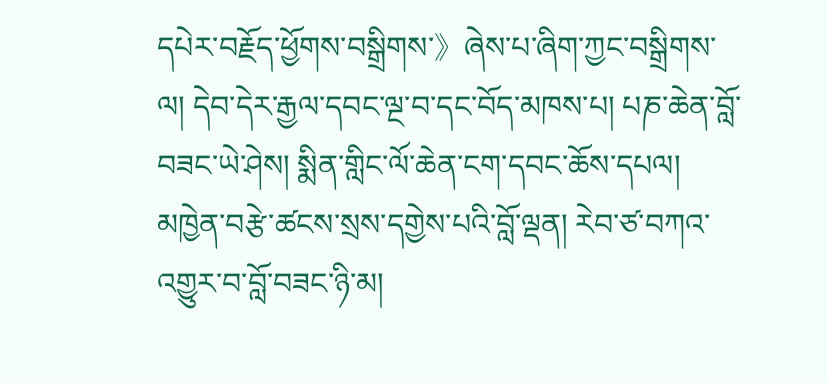དཔེར་བརྗོད་ཕྱོགས་བསྒྲིགས་》ཞེས་པ་ཞིག་ཀྱང་བསྒྲིགས་ལ། དེབ་དེར་རྒྱལ་དབང་ལྔ་བ་དང་བོད་མཁས་པ། པཎ་ཆེན་བློ་བཟང་ཡེ་ཤེས། སྨིན་གླིང་ལོ་ཆེན་ངག་དབང་ཆོས་དཔལ། མཁྱེན་བརྩེ་ཚངས་སྲས་དགྱེས་པའི་བློ་ལྡན། རེབ་ཙ་བཀའ་འགྱུར་བ་བློ་བཟང་ཉི་མ།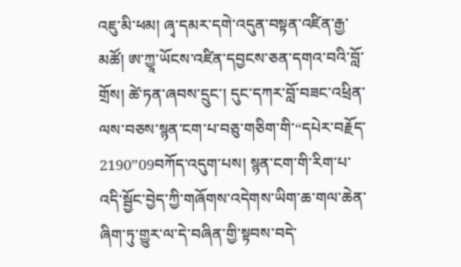འཇུ་མི་ཕམ། ཞྭ་དམར་དགེ་འདུན་བསྟན་འཛིན་རྒྱ་མཚོ། ཨ་ཀྱཱ་ཡོངས་འཛིན་དབྱངས་ཅན་དགའ་བའི་བློ་གྲོས། ཚེ་ཏན་ཞབས་དྲུང་། དུང་དཀར་བློ་བཟང་འཕྲིན་ལས་བཅས་སྙན་ངག་པ་བཅུ་གཅིག་གི་“དཔེར་བརྗོད་2190”09བཀོད་འདུག་པས། སྙན་ངག་གི་རིག་པ་འདི་སྦྱོང་བྱེད་ཀྱི་གཞོགས་འདེགས་ཡིག་ཆ་གལ་ཆེན་ཞིག་ཏུ་གྱུར་ལ་དེ་བཞིན་གྱི་སྟབས་བདེ་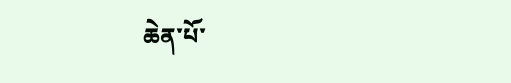ཆེན་པོ་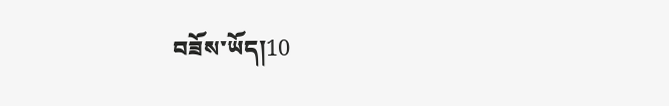བཟོས་ཡོད།10